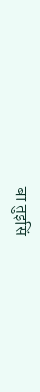बा तुइसिं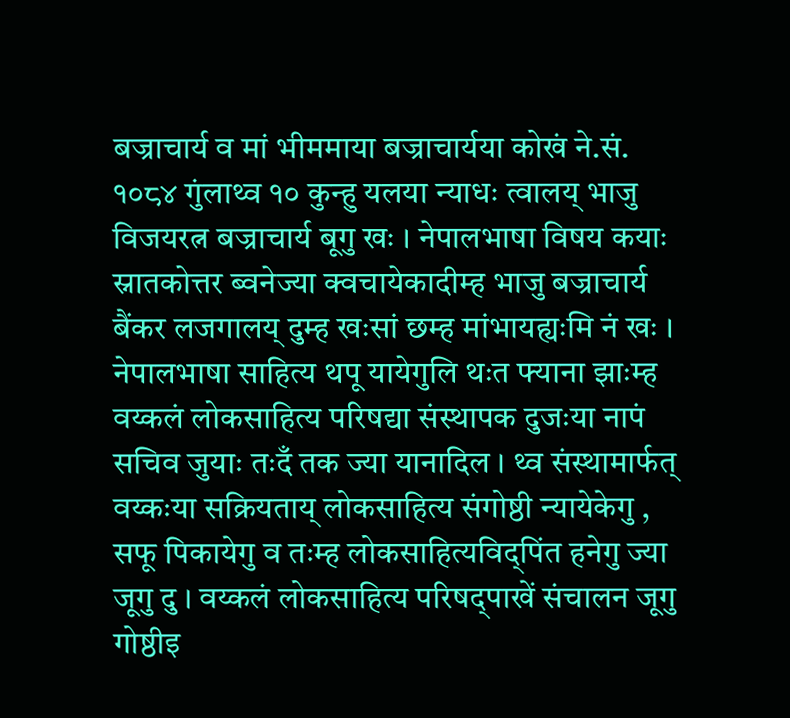बज्राचार्य व मां भीममाया बज्राचार्यया कोखं ने.सं. १०८४ गुंलाथ्व १० कुन्हु यलया न्याधः त्वालय् भाजु विजयरत्न बज्राचार्य बूगु खः । नेपालभाषा विषय कयाः स्नातकोत्तर ब्वनेज्या क्वचायेकादीम्ह भाजु बज्राचार्य बैंकर लजगालय् दुम्ह खःसां छम्ह मांभायह्यःमि नं खः ।
नेपालभाषा साहित्य थपू यायेगुलि थःत फ्याना झाःम्ह वय्कलं लोकसाहित्य परिषद्या संस्थापक दुजःया नापं सचिव जुयाः तःदँ तक ज्या यानादिल । थ्व संस्थामार्फत् वय्कःया सक्रियताय् लोकसाहित्य संगोष्ठी न्यायेकेगु , सफू पिकायेगु व तःम्ह लोकसाहित्यविद्पिंत हनेगु ज्या जूगु दु । वय्कलं लोकसाहित्य परिषद्पाखें संचालन जूगु गोष्ठीइ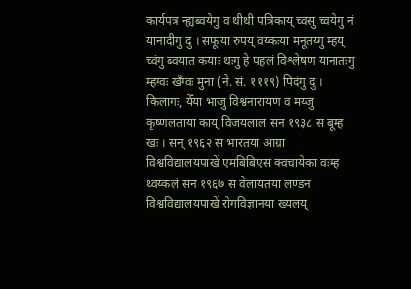कार्यपत्र न्ह्यब्वयेगु व थीथी पत्रिकाय् च्वसु च्वयेगु नं यानादीगु दु । सफूया रुपय् वय्कःया मनूतय्गु म्हय् च्वंगु ब्वयात कयाः थःगु हे पहलं विश्लेषण यानातःगु म्हग्वः खँग्वः मुना (ने. सं. १११९) पिदंगु दु ।
किलागः, येँया भाजु विश्वनारायण व मय्जु कृष्णलताया काय् विजयलाल सन १९३८ स बूम्ह खः । सन् १९६२ स भारतया आग्रा विश्वविद्यालयपाखें एमबिबिएस क्वचायेका वःम्ह थ्वय्कलं सन १९६७ स वेलायतया लण्डन विश्वविद्यालयपाखें रोगविज्ञानया ख्यलय्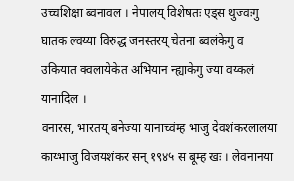उच्चशिक्षा ब्वनावल । नेपालय् विशेषतः एड्स थुज्वःगु घातक ल्वय्या विरुद्ध जनस्तरय् चेतना ब्वलंकेगु व उकियात क्वलायेकेत अभियान न्ह्याकेगु ज्या वय्कलं यानादिल ।
वनारस, भारतय् बनेज्या यानाच्वंम्ह भाजु देवशंकरलालया काय्भाजु विजयशंकर सन् १९४५ स बूम्ह खः । लेवनानया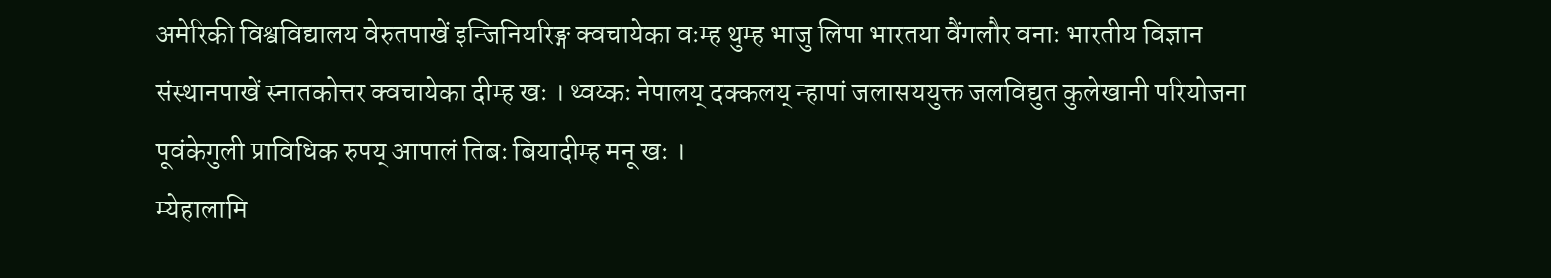अमेरिकी विश्वविद्यालय वेरुतपाखें इन्जिनियरिङ्ग क्वचायेका वःम्ह थुम्ह भाजु लिपा भारतया वैंगलौर वनाः भारतीय विज्ञान संस्थानपाखें स्नातकोत्तर क्वचायेका दीम्ह खः । थ्वय्कः नेपालय् दक्कलय् न्हापां जलासययुक्त जलविद्युत कुलेखानी परियोजना पूवंकेगुली प्राविधिक रुपय् आपालं तिबः बियादीम्ह मनू खः ।
म्येहालामि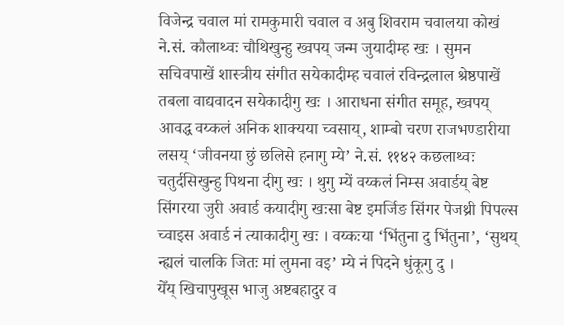विजेन्द्र चवाल मां रामकुमारी चवाल व अबु शिवराम चवालया कोखं ने.सं. कौलाथ्वः चौथिखुन्हु ख्वपय् जन्म जुयादीम्ह खः । सुमन सचिवपाखें शास्त्रीय संगीत सयेकादीम्ह चवालं रविन्द्रलाल श्रेष्ठपाखें तबला वाद्यवादन सयेकादीगु खः । आराधना संगीत समूह, ख्वपय् आवद्ध वय्कलं अनिक शाक्यया च्वसाय्, शाम्बो चरण राजभण्डारीया लसय् ‘जीवनया छुं छलिसे हनागु म्ये’ ने.सं. ११४२ कछलाथ्वः चतुर्दसिखुन्हु पिथना दीगु खः । थुगु म्यें वय्कलं निम्स अवार्डय् बेष्ट सिंगरया जुरी अवार्ड कयादीगु खःसा बेष्ट इमर्जिङ सिंगर पेजथ्री पिपल्स च्वाइस अवार्ड नं त्याकादीगु खः । वय्कःया ‘भिंतुना दु भिंतुना’, ‘सुथय् न्ह्यलं चालकि जितः मां लुमना वइ’ म्ये नं पिदने धुंकूगु दु ।
येँय् खिचापुखूस भाजु अष्टबहादुर व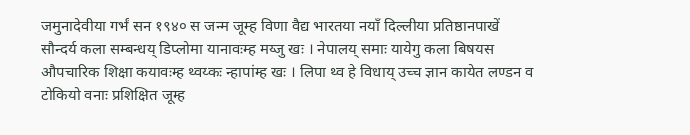जमुनादेवीया गर्भं सन १९४० स जन्म जूम्ह विणा वैद्य भारतया नयाँ दिल्लीया प्रतिष्ठानपाखें सौन्दर्य कला सम्बन्धय् डिप्लोमा यानावःम्ह मय्जु खः । नेपालय् समाः यायेगु कला बिषयस औपचारिक शिक्षा कयावःम्ह थ्वय्कः न्हापांम्ह खः । लिपा थ्व हे विधाय् उच्च ज्ञान कायेत लण्डन व टोकियो वनाः प्रशिक्षित जूम्ह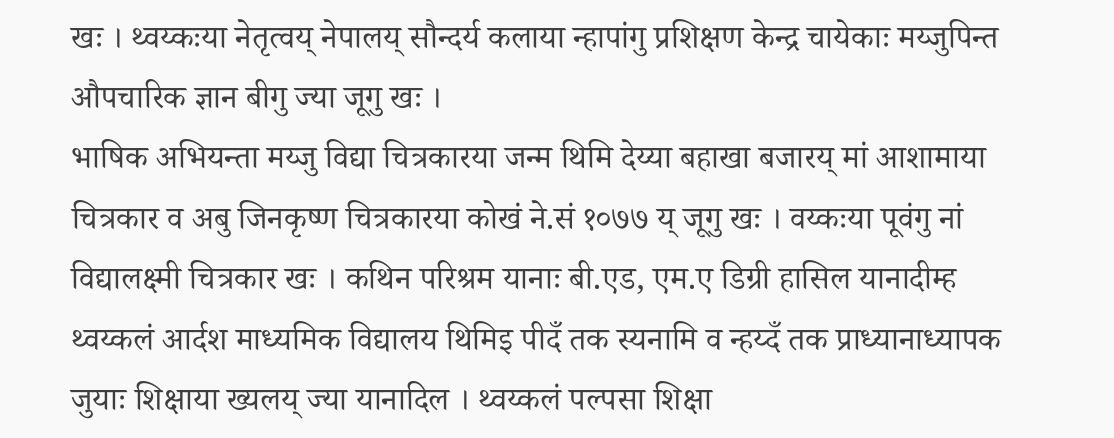खः । थ्वय्कःया नेतृत्वय् नेपालय् सौन्दर्य कलाया न्हापांगु प्रशिक्षण केन्द्र चायेकाः मय्जुपिन्त औपचारिक ज्ञान बीगु ज्या जूगु खः ।
भाषिक अभियन्ता मय्जु विद्या चित्रकारया जन्म थिमि देय्या बहाखा बजारय् मां आशामाया चित्रकार व अबु जिनकृष्ण चित्रकारया कोखं ने.सं १०७७ य् जूगु खः । वय्कःया पूवंगु नां विद्यालक्ष्मी चित्रकार खः । कथिन परिश्रम यानाः बी.एड, एम.ए डिग्री हासिल यानादीम्ह थ्वय्कलं आर्दश माध्यमिक विद्यालय थिमिइ पीदँ तक स्यनामि व न्हय्दँ तक प्राध्यानाध्यापक जुयाः शिक्षाया ख्यलय् ज्या यानादिल । थ्वय्कलं पल्पसा शिक्षा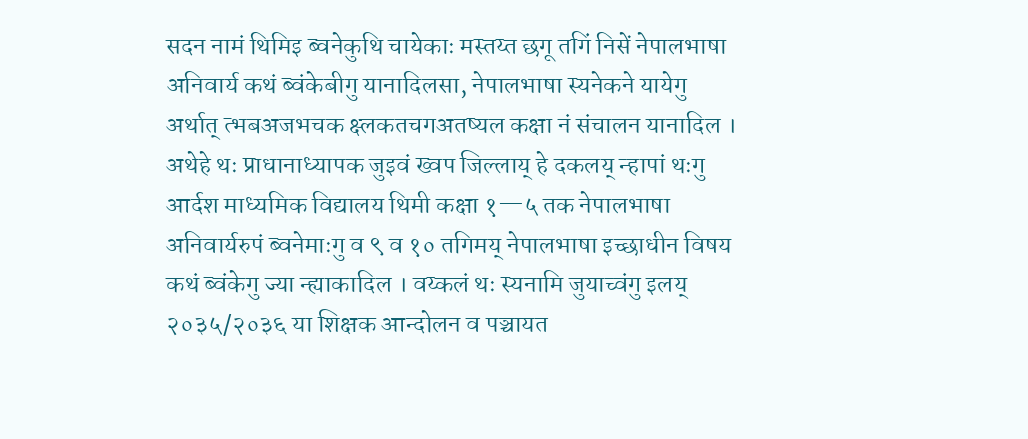सदन नामं थिमिइ ब्वनेकुथि चायेकाः मस्तय्त छगू तगिं निसें नेपालभाषा अनिवार्य कथं ब्वंकेबीगु यानादिलसा, नेपालभाषा स्यनेकने यायेगु अर्थात् त्भबअजभचक क्ष्लकतचगअतष्यल कक्षा नं संचालन यानादिल । अथेहे थः प्राधानाध्यापक जुइवं ख्वप जिल्लाय् हे दकलय् न्हापां थःगु आर्दश माध्यमिक विद्यालय थिमी कक्षा १—५ तक नेपालभाषा अनिवार्यरुपं ब्वनेमाःगु व ९ व १० तगिमय् नेपालभाषा इच्छाधीन विषय कथं ब्वंकेगु ज्या न्ह्याकादिल । वय्कलं थः स्यनामि जुयाच्वंगु इलय् २०३५/२०३६ या शिक्षक आन्दोलन व पञ्चायत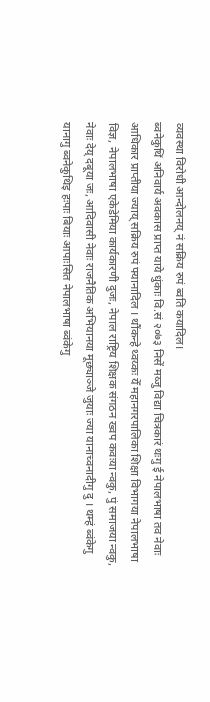व्यवस्था विरोधी आन्दोलनय् नं सक्रिय रुपं ब्वति कयादिल।
ब्वनेकुथिं अनिवार्य अवकास प्राप्त याये धुंकाः वि.सं २०७३ निसें मय्जु विद्या चित्रकारं थःगु ई नेपालभाषा तव नेवाः आधिकार प्राप्तीया ज्याय् सक्रिय रुपं फ्यानादिल । थौंकन्हे थ्वय्कः येँ महानगरपालिका शिक्षा विभागया नेपालभाषा विज्ञ, नेपालभाषा एकेडेमिया कार्यकारणी दुजः, नेपाल राष्ट्रिय शिक्षक संगठन ख्वप कवःया न्वकु, पुं समाजया न्वकु, नेवाः देय् दबूया जः, आदिवासी नेवाः राजनैतिक अभियानया मूछ्याञ्जे जुयाः ज्या यानाच्वनादीगु दु । थम्हं ब्वंकेगु यानागु ब्वनेकुथिइ हःपाः बियाः आपाःसित नेपालभाषा ब्वंकेगु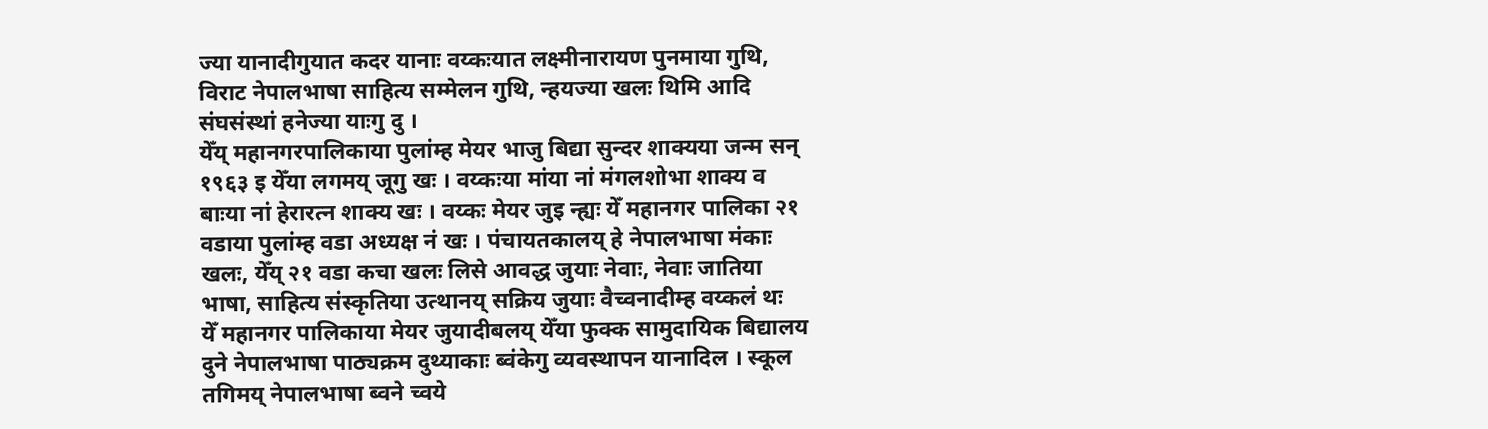ज्या यानादीगुयात कदर यानाः वय्कःयात लक्ष्मीनारायण पुनमाया गुथि, विराट नेपालभाषा साहित्य सम्मेलन गुथि, न्हयज्या खलः थिमि आदि संघसंस्थां हनेज्या याःगु दु ।
येँय् महानगरपालिकाया पुलांम्ह मेयर भाजु बिद्या सुन्दर शाक्यया जन्म सन् १९६३ इ येँया लगमय् जूगु खः । वय्कःया मांया नां मंगलशोभा शाक्य व बाःया नां हेरारत्न शाक्य खः । वय्कः मेयर जुइ न्ह्यः येँ महानगर पालिका २१ वडाया पुलांम्ह वडा अध्यक्ष नं खः । पंचायतकालय् हे नेपालभाषा मंकाः खलः, येँय् २१ वडा कचा खलः लिसे आवद्ध जुयाः नेवाः, नेवाः जातिया भाषा, साहित्य संस्कृतिया उत्थानय् सक्रिय जुयाः वैच्वनादीम्ह वय्कलं थः
येँ महानगर पालिकाया मेयर जुयादीबलय् येँया फुक्क सामुदायिक बिद्यालय दुने नेपालभाषा पाठ्यक्रम दुथ्याकाः ब्वंकेगु व्यवस्थापन यानादिल । स्कूल तगिमय् नेपालभाषा ब्वने च्वये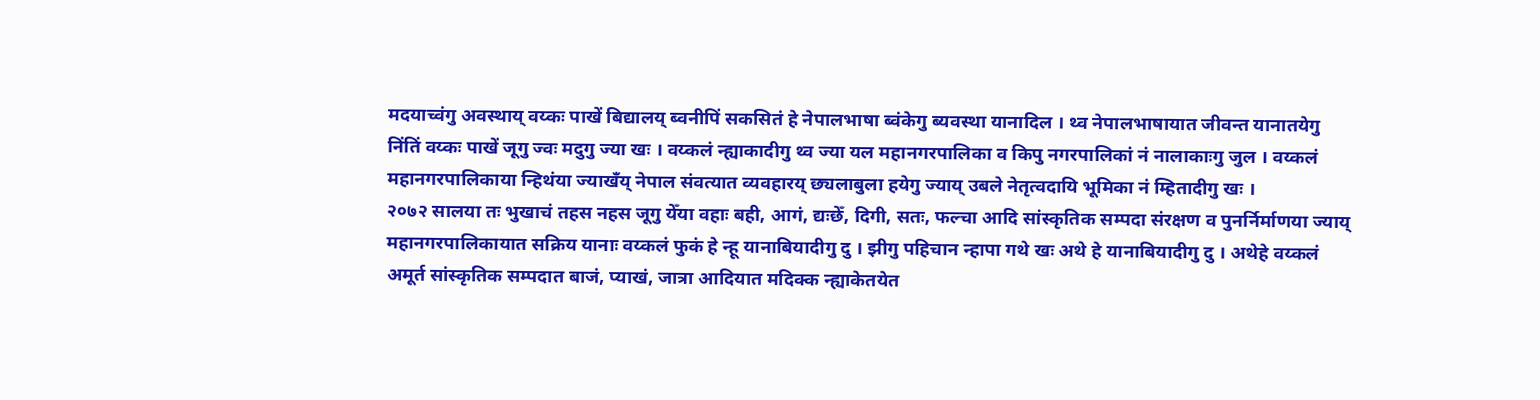मदयाच्वंगु अवस्थाय् वय्कः पाखें बिद्यालय् ब्वनीपिं सकसितं हे नेपालभाषा ब्वंकेगु ब्यवस्था यानादिल । थ्व नेपालभाषायात जीवन्त यानातयेगु निंतिं वय्कः पाखें जूगु ज्वः मदुगु ज्या खः । वय्कलं न्ह्याकादीगु थ्व ज्या यल महानगरपालिका व किपु नगरपालिकां नं नालाकाःगु जुल । वय्कलं महानगरपालिकाया न्हिथंया ज्याखँय् नेपाल संवत्यात व्यवहारय् छ्यलाबुला हयेगु ज्याय् उबले नेतृत्वदायि भूमिका नं म्हितादीगु खः ।
२०७२ सालया तः भुखाचं तहस नहस जूगु येँया वहाः बही, आगं, द्यःछेँ, दिगी, सतः, फल्चा आदि सांस्कृतिक सम्पदा संरक्षण व पुनर्निर्माणया ज्याय् महानगरपालिकायात सक्रिय यानाः वय्कलं फुकं हे न्हू यानाबियादीगु दु । झीगु पहिचान न्हापा गथे खः अथे हे यानाबियादीगु दु । अथेहे वय्कलं अमूर्त सांस्कृतिक सम्पदात बाजं, प्याखं, जात्रा आदियात मदिक्क न्ह्याकेतयेत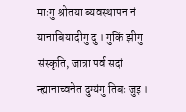माःगु श्रोतया ब्यवस्थापन नं यानाबियादीगु दु । गुकिं झीगु संस्कृति, जात्रा पर्व सदां न्ह्यानाच्वनेत दुग्यंगु तिबः जुइ ।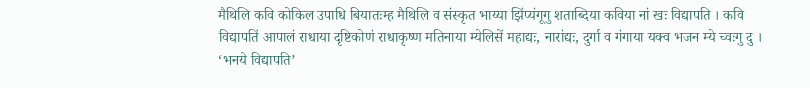मैथिलि कवि कोकिल उपाधि बियातःम्ह मैथिलि व संस्कृत भाय्या झिंप्यंगूगु शताब्दिया कविया नां खः विद्यापति । कवि विद्यापतिं आपालं राधाया दृष्टिकोणं राधाकृष्ण मतिनाया म्येलिसें महाद्यः, नारांद्यः, दुर्गा व गंगाया यक्व भजन म्ये च्वःगु दु । ‘भनये विद्यापति’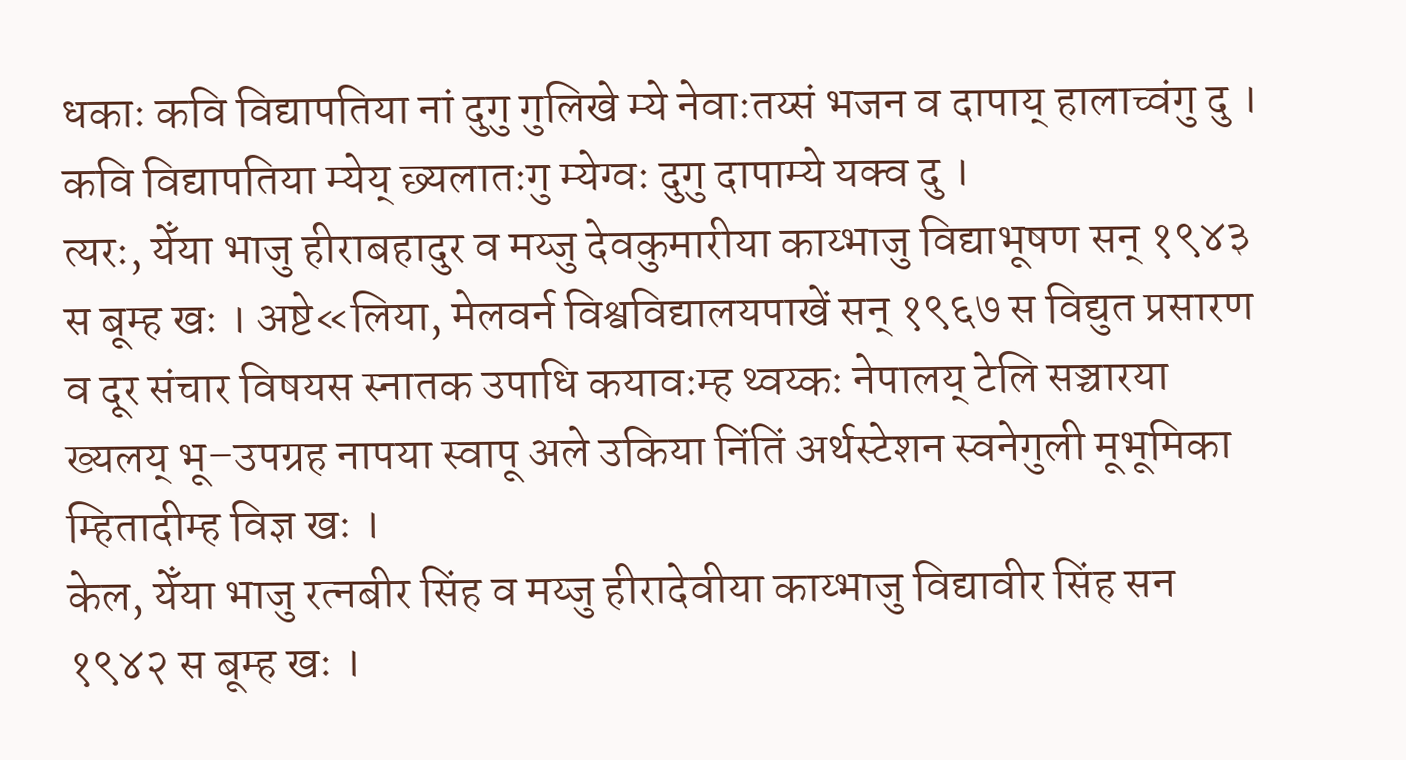धकाः कवि विद्यापतिया नां दुगु गुलिखे म्ये नेवाःतय्सं भजन व दापाय् हालाच्वंगु दु । कवि विद्यापतिया म्येय् छ्यलातःगु म्येग्वः दुगु दापाम्ये यक्व दु ।
त्यरः, येँया भाजु हीराबहादुर व मय्जु देवकुमारीया काय्भाजु विद्याभूषण सन् १९४३ स बूम्ह खः । अष्टे«लिया, मेलवर्न विश्वविद्यालयपाखें सन् १९६७ स विद्युत प्रसारण व दूर संचार विषयस स्नातक उपाधि कयावःम्ह थ्वय्कः नेपालय् टेलि सञ्चारया ख्यलय् भू–उपग्रह नापया स्वापू अले उकिया निंतिं अर्थस्टेशन स्वनेगुली मूभूमिका म्हितादीम्ह विज्ञ खः ।
केल, येँया भाजु रत्नबीर सिंह व मय्जु हीरादेवीया काय्भाजु विद्यावीर सिंह सन १९४२ स बूम्ह खः ।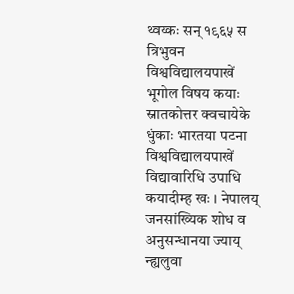थ्वय्कः सन् १९६५ स त्रिभुवन विश्वविद्यालयपाखें भूगोल विषय कयाः स्नातकोत्तर क्वचायेके धुंकाः भारतया पटना विश्वविद्यालयपाखें विद्यावारिधि उपाधि कयादीम्ह खः । नेपालय् जनसांख्यिक शोध व अनुसन्धानया ज्याय् न्ह्यलुवा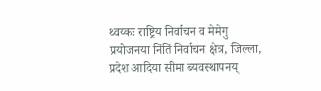थ्वय्कः राष्ट्रिय निर्वाचन व मेमेगु प्रयोजनया निंतिं निर्वाचन क्षेत्र, जिल्ला, प्रदेश आदिया सीमा ब्यवस्थापनय्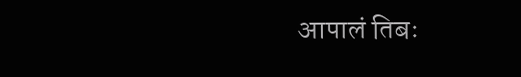आपालं तिबः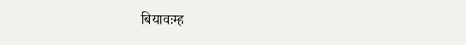बियावःम्ह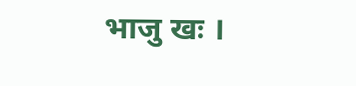भाजु खः ।